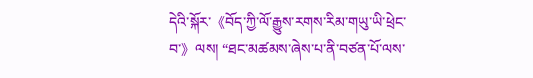དེའི་སྐོར་《བོད་ཀྱི་ལོ་རྒྱུས་རགས་རིམ་གཡུ་ཡི་ཕྲེང་བ་》ལས། “ཐང་མཚམས་ཞེས་པ་ནི་བཙན་པོ་ལས་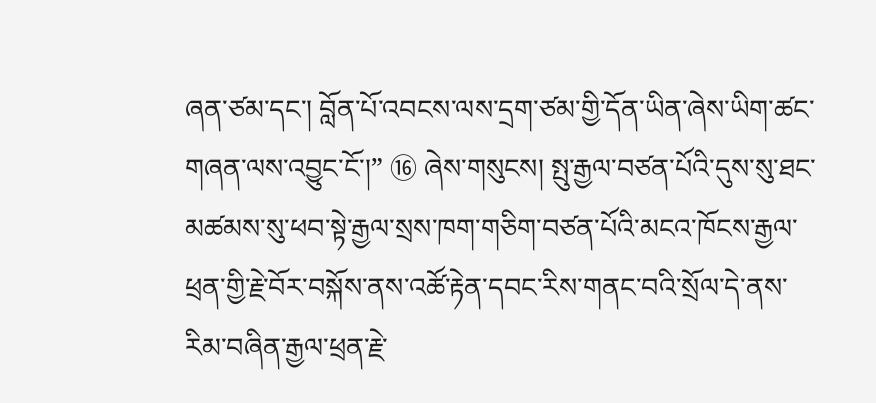ཞན་ཙམ་དང་། བློན་པོ་འབངས་ལས་དྲག་ཙམ་གྱི་དོན་ཡིན་ཞེས་ཡིག་ཚང་གཞན་ལས་འབྱུང་ངོ་།” ⑯ ཞེས་གསུངས། སྤུ་རྒྱལ་བཙན་པོའི་དུས་སུ་ཐང་མཚམས་སུ་ཕབ་སྟེ་རྒྱལ་སྲས་ཁག་གཅིག་བཙན་པོའི་མངའ་ཁོངས་རྒྱལ་ཕྲན་གྱི་རྗེ་བོར་བསྐོས་ནས་འཚོ་རྟེན་དབང་རིས་གནང་བའི་སྲོལ་དེ་ནས་རིམ་བཞིན་རྒྱལ་ཕྲན་རྗེ་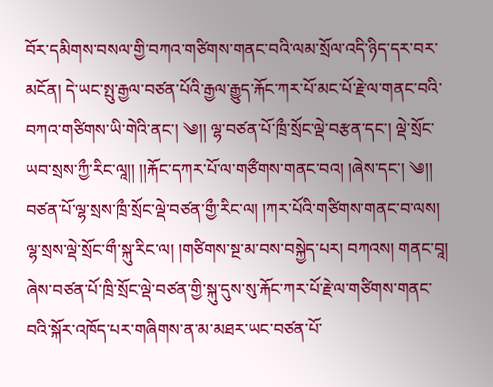བོར་དམིགས་བསལ་གྱི་བཀའ་གཙིགས་གནང་བའི་ལམ་སྲོལ་འདི་ཉིད་དར་བར་མངོན། དེ་ཡང་སྤུ་རྒྱལ་བཙན་པོའི་རྒྱལ་རྒྱུད་རྐོང་ཀར་པོ་མང་པོ་རྗེ་ལ་གནང་བའི་བཀའ་གཙིགས་ཡི་གེའི་ནང་། ༄།། ལྷ་བཙན་པོ་ཁྲྀ་སྲོང་ལྡེ་བརྩན་དང་། ལྡེ་སྲོང་ཡབ་སྲས་ཀྱྀ་རིང་ལཱ།། །།རྐོང་དཀར་པོ་ལ་གཙྀགས་གནང་བའ། །ཞེས་དང་། ༄།། བཙན་པོ་ལྷ་སྲས་ཁྲྀ་སྲོང་ལྡེ་བཙན་གྱྀ་རིང་ལ། །ཀར་པོའི་གཙིགས་གནང་བ་ལས། ལྷ་སྲས་ལྡེ་སྲོང་གྀ་སྐུ་རིང་ལ། །གཙིགས་སྔ་མ་བས་བསྐྱེད་པར། བཀའས། གནང་བཱ། ཞེས་བཙན་པོ་ཁྲི་སྲོང་ལྡེ་བཙན་གྱི་སྐུ་དུས་སུ་རྐོང་ཀར་པོ་རྗེ་ལ་གཙིགས་གནང་བའི་སྐོར་འཁོད་པར་གཞིགས་ན་མ་མཐར་ཡང་བཙན་པོ་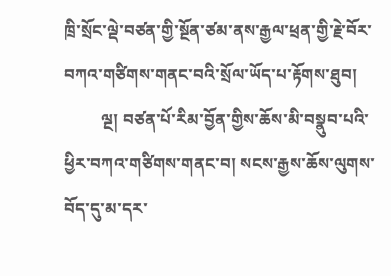ཁྲི་སྲོང་ལྡེ་བཙན་གྱི་སྔོན་ཙམ་ནས་རྒྱལ་ཕྲན་གྱི་རྗེ་བོར་བཀའ་གཙིགས་གནང་བའི་སྲོལ་ཡོད་པ་རྟོགས་ཐུབ།
         ལྔ། བཙན་པོ་རིམ་བྱོན་གྱིས་ཆོས་མི་བསྣུབ་པའི་ཕྱིར་བཀའ་གཙིགས་གནང་བ། སངས་རྒྱས་ཆོས་ལུགས་བོད་དུ་མ་དར་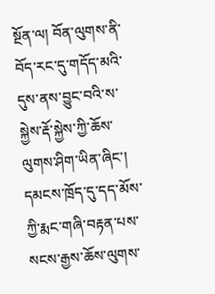སྔོན་ལ། བོན་ལུགས་ནི་བོད་རང་དུ་གདོད་མའི་དུས་ནས་བྱུང་བའི་ས་སྐྱེས་རྡོ་སྐྱེས་ཀྱི་ཆོས་ལུགས་ཤིག་ཡིན་ཞིང་། དམངས་ཁྲོད་དུ་དད་མོས་ཀྱི་རྨང་གཞི་བརྟན་པས་སངས་རྒྱས་ཆོས་ལུགས་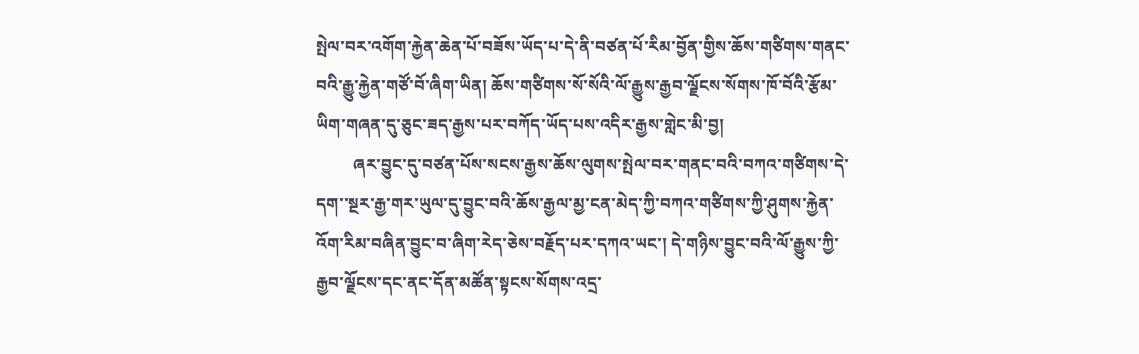སྤེལ་བར་འགོག་རྐྱེན་ཆེན་པོ་བཟོས་ཡོད་པ་དེ་ནི་བཙན་པོ་རིམ་བྱོན་གྱིས་ཆོས་གཙིགས་གནང་བའི་རྒྱུ་རྐྱེན་གཙོ་བོ་ཞིག་ཡིན། ཆོས་གཙིགས་སོ་སོའི་ལོ་རྒྱུས་རྒྱབ་ལྗོངས་སོགས་ཁོ་བོའི་རྩོམ་ཡིག་གཞན་དུ་ཅུང་ཟད་རྒྱས་པར་བཀོད་ཡོད་པས་འདིར་རྒྱས་གླེང་མི་བྱ།
         ཞར་བྱུང་དུ་བཙན་པོས་སངས་རྒྱས་ཆོས་ལུགས་སྤེལ་བར་གནང་བའི་བཀའ་གཙིགས་དེ་དག་་སྔར་རྒྱ་གར་ཡུལ་དུ་བྱུང་བའི་ཆོས་རྒྱལ་མྱ་ངན་མེད་ཀྱི་བཀའ་གཙིགས་ཀྱི་ཤུགས་རྐྱེན་འོག་རིམ་བཞིན་བྱུང་བ་ཞིག་རེད་ཅེས་བརྗོད་པར་དཀའ་ཡང་། དེ་གཉིས་བྱུང་བའི་ལོ་རྒྱུས་ཀྱི་རྒྱབ་ལྗོངས་དང་ནང་དོན་མཚོན་སྟངས་སོགས་འདྲ་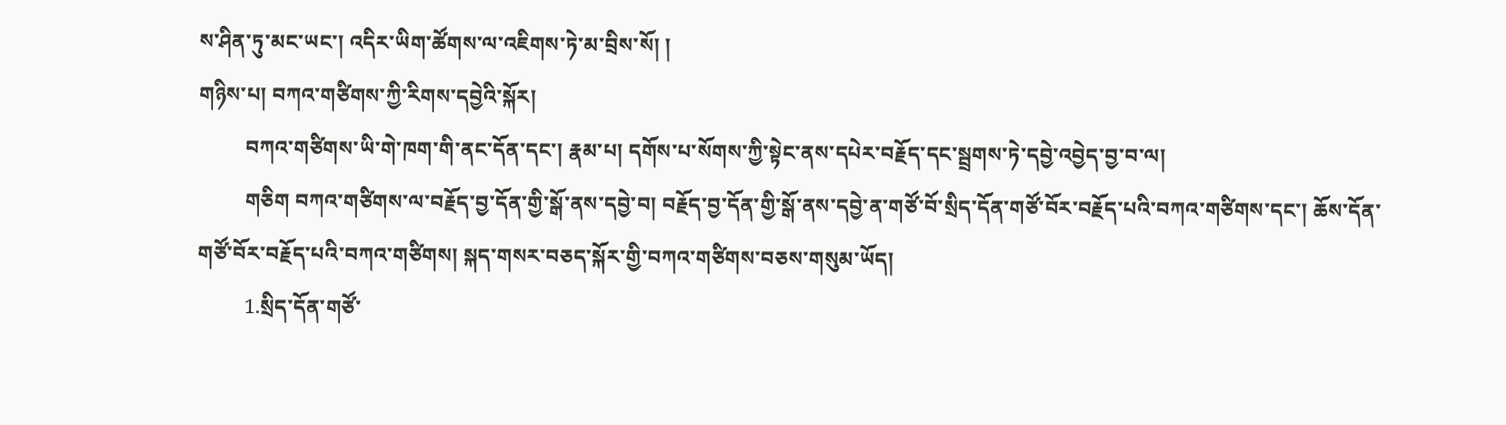ས་ཤིན་ཏུ་མང་ཡང་། འདིར་ཡིག་ཚོགས་ལ་འཇིགས་ཏེ་མ་བྲིས་སོ། །
གཉིས་པ། བཀའ་གཙིགས་ཀྱི་རིགས་དབྱེའི་སྐོར།
         བཀའ་གཙིགས་ཡི་གེ་ཁག་གི་ནང་དོན་དང་། རྣམ་པ། དགོས་པ་སོགས་ཀྱི་སྟེང་ནས་དཔེར་བརྗོད་དང་སྦྲགས་ཏེ་དབྱེ་འབྱེད་བྱ་བ་ལ།
         གཅིག བཀའ་གཙིགས་ལ་བརྗོད་བྱ་དོན་གྱི་སྒོ་ནས་དབྱེ་བ། བརྗོད་བྱ་དོན་གྱི་སྒོ་ནས་དབྱེ་ན་གཙོ་བོ་སྲིད་དོན་གཙོ་བོར་བརྗོད་པའི་བཀའ་གཙིགས་དང་། ཆོས་དོན་གཙོ་བོར་བརྗོད་པའི་བཀའ་གཙིགས། སྐད་གསར་བཅད་སྐོར་གྱི་བཀའ་གཙིགས་བཅས་གསུམ་ཡོད།
         1.སྲིད་དོན་གཙོ་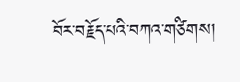བོར་བརྗོད་པའི་བཀའ་གཙིགས།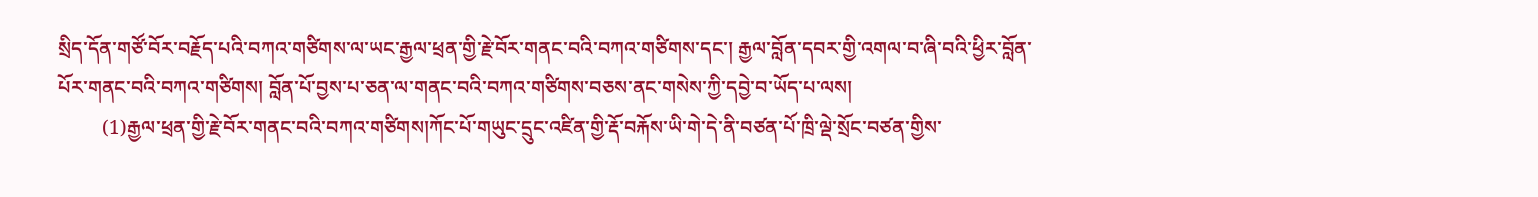སྲིད་དོན་གཙོ་བོར་བརྗོད་པའི་བཀའ་གཙིགས་ལ་ཡང་རྒྱལ་ཕྲན་གྱི་རྗེ་བོར་གནང་བའི་བཀའ་གཙིགས་དང་། རྒྱལ་བློན་དབར་གྱི་འགལ་བ་ཞི་བའི་ཕྱིར་བློན་པོར་གནང་བའི་བཀའ་གཙིགས། བློན་པོ་བྱས་པ་ཅན་ལ་གནང་བའི་བཀའ་གཙིགས་བཅས་ནང་གསེས་ཀྱི་དབྱེ་བ་ཡོད་པ་ལས།
         (1)རྒྱལ་ཕྲན་གྱི་རྗེ་བོར་གནང་བའི་བཀའ་གཙིགས།ཀོང་པོ་གཡུང་དྲུང་འཛིན་གྱི་རྡོ་བརྐོས་ཡི་གེ་དེ་ནི་བཙན་པོ་ཁྲི་ལྡེ་སྲོང་བཙན་གྱིས་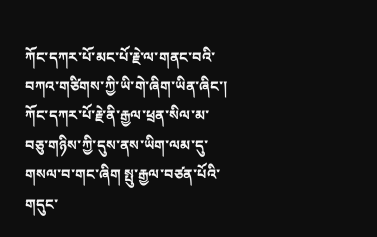ཀོང་དཀར་པོ་མང་པོ་རྗེ་ལ་གནང་བའི་བཀའ་གཙིགས་ཀྱི་ཡི་གེ་ཞིག་ཡིན་ཞིང་། ཀོང་དཀར་པོ་རྗེ་ནི་རྒྱལ་ཕྲན་སིལ་མ་བཅུ་གཉིས་ཀྱི་དུས་ནས་ཡིག་ལམ་དུ་གསལ་བ་གང་ཞིག སྤུ་རྒྱལ་བཙན་པོའི་གདུང་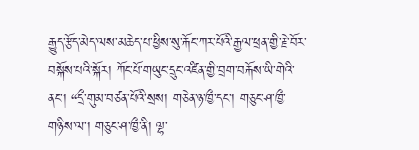རྒྱུད་རྩོད་མེད་ལས་མཆེད་པ་ཕྱིས་སུ་རྐོང་ཀར་པོའི་རྒྱལ་ཕྲན་གྱི་རྗེ་བོར་བསྐོས་པའི་སྐོར། ཀོང་པོ་གཡུང་དྲུང་འཛིན་གྱི་བྲག་བརྐོས་ཡི་གེའི་ནང་། “དྲྀ་གུམ་བཙན་པོའི་སྲས། གཅེན་ཉ་ཁྱྀ་དང་། གཅུང་ཤ་ཁྱྀ་གཉིས་ལ་། གཅུང་ཤ་ཁྱྀ་ནི། ལྷ་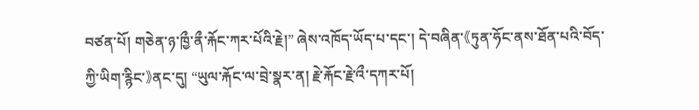བཙན་པོ། གཅེན་ཉ་ཁྱྀ་ནྀ་རྐོང་ཀར་པོའི་རྗེ།” ཞེས་འཁོད་ཡོད་པ་དང་། དེ་བཞིན་《ཏུན་ཧོང་ནས་ཐོན་པའི་བོད་ཀྱི་ཡིག་རྙིང་》ནང་དུ། “ཡུལ་རྐོང་ལ་བྲེ་སྣར་ན། རྗེ་རྐོང་རྗེ་འྀ་དཀར་པོ།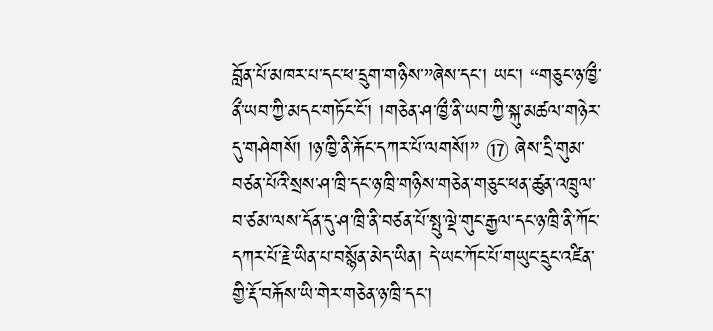བློན་པོ་མཁར་པ་དང་ཕ་དྲུག་གཉིས་”ཞེས་དང་། ཡང་། “གཅུང་ཉ་ཁྱྀ་ནྀ་ཡབ་ཀྱི་མདང་གཏོང་ངོ་། །གཅེན་ཤ་ཁྱྀ་ནི་ཡབ་ཀྱི་སྐུ་མཚལ་གཉེར་དུ་གཤེགསོ། །ཉ་ཁྱི་ནི་རྐོང་དཀར་པོ་ལགསོ།” ⑰ ཞེས་དྲི་གུམ་བཙན་པོའི་སྲས་ཤ་ཁྲི་དང་ཉ་ཁྲི་གཉིས་གཅེན་གཅུང་ཕན་ཚུན་འཁྲུལ་བ་ཙམ་ལས་དོན་དུ་ཤ་ཁྲི་ནི་བཙན་པོ་སྤུ་ལྡེ་གུང་རྒྱལ་དང་ཉ་ཁྲི་ནི་ཀོང་དཀར་པོ་རྗེ་ཡིན་པ་བསྙོན་མེད་ཡིན། དེ་ཡང་ཀོང་པོ་གཡུང་དྲུང་འཛིན་གྱི་རྡོ་བརྐོས་ཡི་གེར་གཅེན་ཉ་ཁྲི་དང་།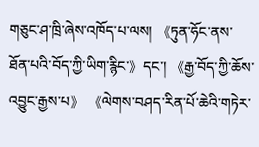གཅུང་ཤ་ཁྲི་ཞེས་འཁོད་པ་ལས། 《ཏུན་ཧོང་ནས་ཐོན་པའི་བོད་ཀྱི་ཡིག་རྙིང་》དང་། 《རྒྱ་བོད་ཀྱི་ཆོས་འབྱུང་རྒྱས་པ》 《ལེགས་བཤད་རིན་པོ་ཆེའི་གཏེར་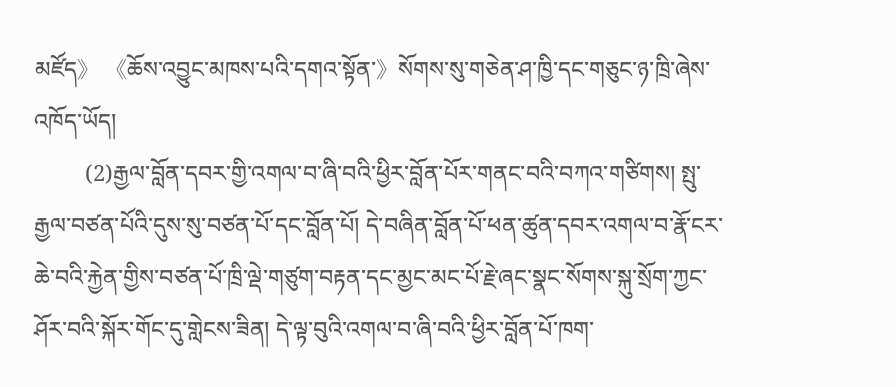མཛོད》 《ཆོས་འབྱུང་མཁས་པའི་དགའ་སྟོན་》སོགས་སུ་གཅེན་ཤ་ཁྱི་དང་གཅུང་ཉ་ཁྲི་ཞེས་འཁོད་ཡོད།
         (2)རྒྱལ་བློན་དབར་གྱི་འགལ་བ་ཞི་བའི་ཕྱིར་བློན་པོར་གནང་བའི་བཀའ་གཙིགས། སྤུ་རྒྱལ་བཙན་པོའི་དུས་སུ་བཙན་པོ་དང་བློན་པོ། དེ་བཞིན་བློན་པོ་ཕན་ཚུན་དབར་འགལ་བ་རྣོ་ངར་ཆེ་བའི་རྐྱེན་གྱིས་བཙན་པོ་ཁྲི་ལྡེ་གཙུག་བརྟན་དང་མྱང་མང་པོ་རྗེ་ཞང་སྣང་སོགས་སྐུ་སྲོག་ཀྱང་ཤོར་བའི་སྐོར་གོང་དུ་གླེངས་ཟིན། དེ་ལྟ་བུའི་འགལ་བ་ཞི་བའི་ཕྱིར་བློན་པོ་ཁག་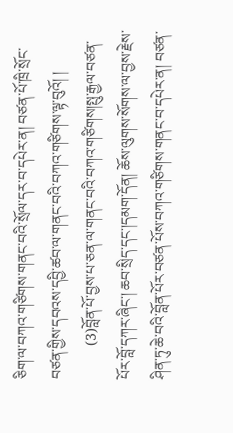ཅིག་ལ་བཀའ་གཙིགས་གནང་བའི་སྲོལ་དར་བ་དཔེར་ན། བཙན་པོ་ཁྲི་སྲོང་བཙན་གྱིས་དབའས་དབྱི་ཚབ་ལ་གནང་བའི་བཀའ་གཙིགས་ལྟ་བུའོ། །
         (3)བློན་པོ་བྱས་པ་ཅན་ལ་གནང་བའི་བཀའ་གཙིགས།སྤུ་རྒྱལ་བཙན་པོར་བློ་དཀར་ཞིང་། ཆབ་སྲིད་དང་།དམག་དོན། ཆོས་ལུགས་སོགས་ལ་བྱས་རྗེས་ཤིན་ཏུ་ཆེ་བའི་བློན་པོར་བཙན་པོས་བཀའ་གཙིགས་གནང་བ་དཔེར་ན། བཙན་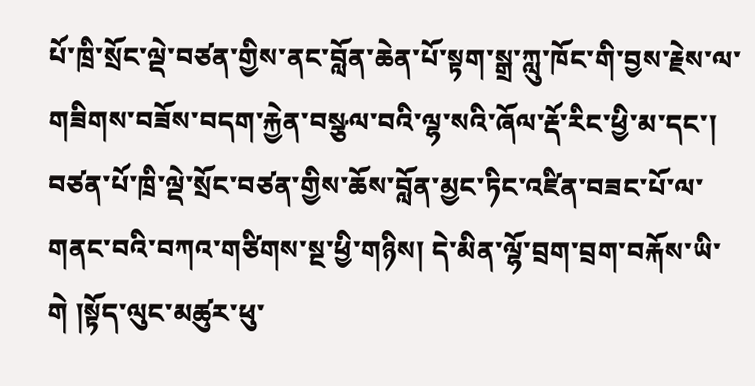པོ་ཁྲི་སྲོང་ལྡེ་བཙན་གྱིས་ནང་བློན་ཆེན་པོ་སྟག་སྒྲ་ཀླུ་ཁོང་གི་བྱས་རྗེས་ལ་གཟིགས་བཟོས་བདག་རྐྱེན་བསྩལ་བའི་ལྷ་སའི་ཞོལ་རྡོ་རིང་ཕྱི་མ་དང་། བཙན་པོ་ཁྲི་ལྡེ་སྲོང་བཙན་གྱིས་ཆོས་བློན་མྱང་ཏིང་འཛིན་བཟང་པོ་ལ་གནང་བའི་བཀའ་གཙིགས་སྔ་ཕྱི་གཉིས། དེ་མིན་ལྷོ་བྲག་བྲག་བརྐོས་ཡི་གེ །སྟོད་ལུང་མཚུར་ཕུ་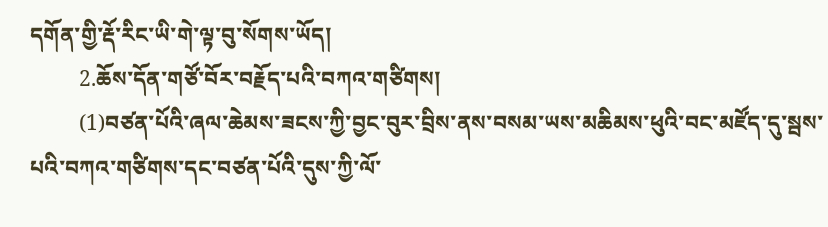དགོན་གྱི་རྡོ་རིང་ཡི་གེ་ལྟ་བུ་སོགས་ཡོད།
         2.ཆོས་དོན་གཙོ་བོར་བརྗོད་པའི་བཀའ་གཙིགས།
         (1)བཙན་པོའི་ཞལ་ཆེམས་ཟངས་ཀྱི་བྱང་བུར་བྲིས་ནས་བསམ་ཡས་མཆིམས་ཕུའི་བང་མཛོད་དུ་སྦས་པའི་བཀའ་གཙིགས་དང་བཙན་པོའི་དུས་ཀྱི་ལོ་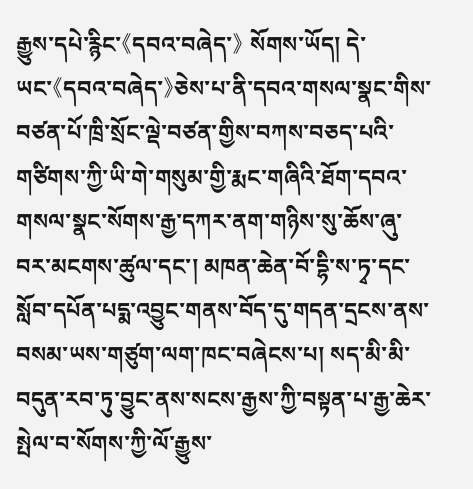རྒྱུས་དཔེ་རྙིང་《དབའ་བཞེད་》 སོགས་ཡོད། དེ་ཡང་《དབའ་བཞེད་》ཅེས་པ་ནི་དབའ་གསལ་སྣང་གིས་བཙན་པོ་ཁྲི་སྲོང་ལྡེ་བཙན་གྱིས་བཀས་བཅད་པའི་གཙིགས་ཀྱི་ཡི་གེ་གསུམ་གྱི་རྨང་གཞིའི་ཐོག་དབའ་གསལ་སྣང་སོགས་རྒྱ་དཀར་ནག་གཉིས་སུ་ཆོས་ཞུ་བར་མངགས་ཚུལ་དང་། མཁན་ཆེན་བོ་དྷི་ས་ཏྭ་དང་སློབ་དཔོན་པདྨ་འབྱུང་གནས་བོད་དུ་གདན་དྲངས་ནས་བསམ་ཡས་གཙུག་ལག་ཁང་བཞེངས་པ། སད་མི་མི་བདུན་རབ་ཏུ་བྱུང་ནས་སངས་རྒྱས་ཀྱི་བསྟན་པ་རྒྱ་ཆེར་སྤེལ་བ་སོགས་ཀྱི་ལོ་རྒྱུས་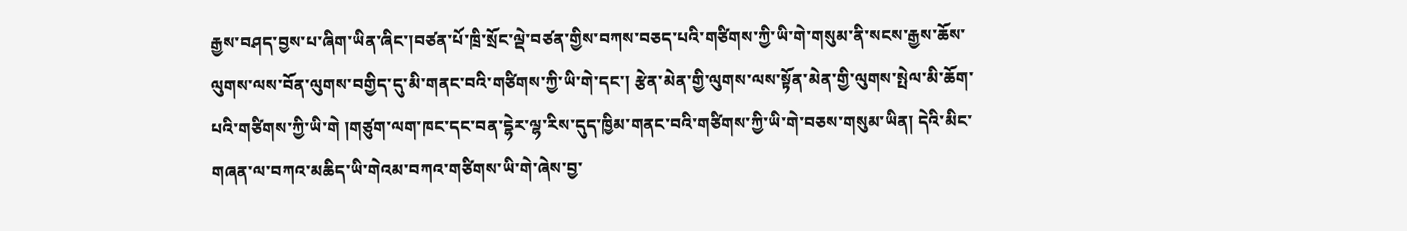རྒྱས་བཤད་བྱས་པ་ཞིག་ཡིན་ཞིང་།བཙན་པོ་ཁྲི་སྲོང་ལྡེ་བཙན་གྱིས་བཀས་བཅད་པའི་གཙིགས་ཀྱི་ཡི་གེ་གསུམ་ནི་སངས་རྒྱས་ཆོས་ལུགས་ལས་བོན་ལུགས་བགྱིད་དུ་མི་གནང་བའི་གཙིགས་ཀྱི་ཡི་གེ་དང་། རྩེན་མེན་གྱི་ལུགས་ལས་སྟོན་མེན་གྱི་ལུགས་སྤེལ་མི་ཆོག་པའི་གཙིགས་ཀྱི་ཡི་གེ །གཙུག་ལག་ཁང་དང་བན་དྷེར་ལྷ་རིས་དུད་ཁྱིམ་གནང་བའི་གཙིགས་ཀྱི་ཡི་གེ་བཅས་གསུམ་ཡིན། དེའི་མིང་གཞན་ལ་བཀའ་མཆིད་ཡི་གེའམ་བཀའ་གཙིགས་ཡི་གེ་ཞེས་བྱ་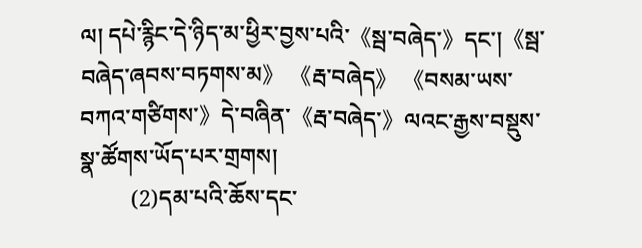ལ། དཔེ་རྙིང་དེ་ཉིད་མ་ཕྱིར་བྱས་པའི་《སྦ་བཞེད་》དང་།《སྦ་བཞེད་ཞབས་བཏགས་མ》 《རྦ་བཞེད》 《བསམ་ཡས་བཀའ་གཙིགས་》དེ་བཞིན་《རྦ་བཞེད་》ལའང་རྒྱས་བསྡུས་སྣ་ཚོགས་ཡོད་པར་གྲགས།
         (2)དམ་པའི་ཆོས་དང་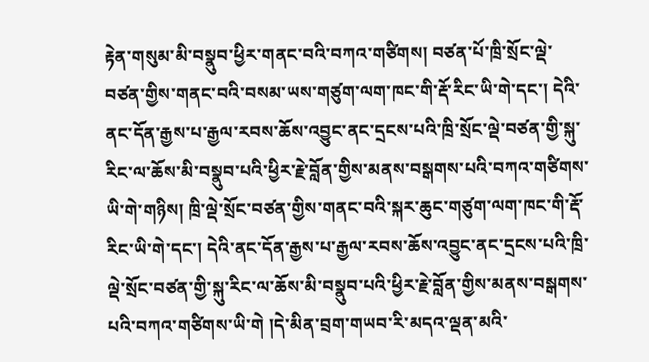རྟེན་གསུམ་མི་བསྣུབ་ཕྱིར་གནང་བའི་བཀའ་གཙིགས། བཙན་པོ་ཁྲི་སྲོང་ལྡེ་བཙན་གྱིས་གནང་བའི་བསམ་ཡས་གཙུག་ལག་ཁང་གི་རྡོ་རིང་ཡི་གེ་དང་། དེའི་ནང་དོན་རྒྱས་པ་རྒྱལ་རབས་ཆོས་འབྱུང་ནང་དྲངས་པའི་ཁྲི་སྲོང་ལྡེ་བཙན་གྱི་སྐུ་རིང་ལ་ཆོས་མི་བསྣུབ་པའི་ཕྱིར་རྗེ་བློན་གྱིས་མནས་བསྒགས་པའི་བཀའ་གཙིགས་ཡི་གེ་གཉིས། ཁྲི་ལྡེ་སྲོང་བཙན་གྱིས་གནང་བའི་སྐར་ཆུང་གཙུག་ལག་ཁང་གི་རྡོ་རིང་ཡི་གེ་དང་། དེའི་ནང་དོན་རྒྱས་པ་རྒྱལ་རབས་ཆོས་འབྱུང་ནང་དྲངས་པའི་ཁྲི་ལྡེ་སྲོང་བཙན་གྱི་སྐུ་རིང་ལ་ཆོས་མི་བསྣུབ་པའི་ཕྱིར་རྗེ་བློན་གྱིས་མནས་བསྒགས་པའི་བཀའ་གཙིགས་ཡི་གེ །དེ་མིན་བྲག་གཡབ་རི་མདའ་ལྡན་མའི་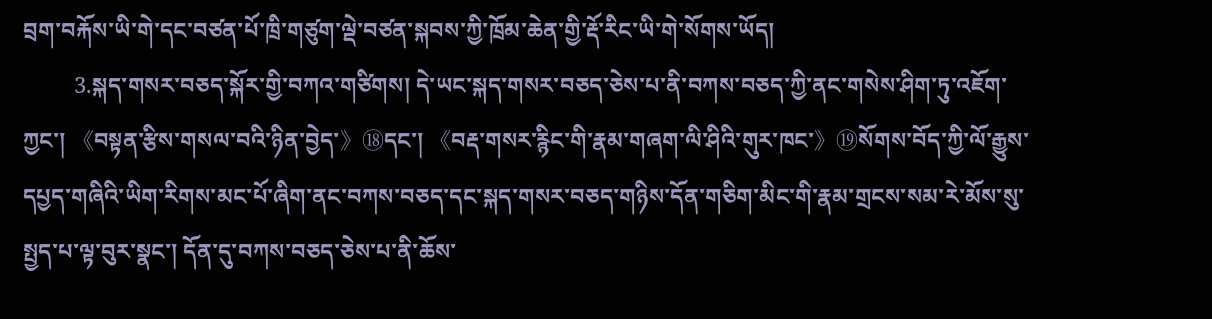བྲག་བརྐོས་ཡི་གེ་དང་བཙན་པོ་ཁྲི་གཙུག་ལྡེ་བཙན་སྐབས་ཀྱི་ཁྲོམ་ཆེན་གྱི་རྡོ་རིང་ཡི་གེ་སོགས་ཡོད།
         3.སྐད་གསར་བཅད་སྐོར་གྱི་བཀའ་གཙིགས། དེ་ཡང་སྐད་གསར་བཅད་ཅེས་པ་ནི་བཀས་བཅད་ཀྱི་ནང་གསེས་ཤིག་ཏུ་འཇོག་ཀྱང་། 《བསྟན་རྩིས་གསལ་བའི་ཉིན་བྱེད་》⑱དང་། 《བརྡ་གསར་རྙིང་གི་རྣམ་གཞག་ལི་ཤིའི་གུར་ཁང་》⑲སོགས་བོད་ཀྱི་ལོ་རྒྱུས་དཔྱད་གཞིའི་ཡིག་རིགས་མང་པོ་ཞིག་ནང་བཀས་བཅད་དང་སྐད་གསར་བཅད་གཉིས་དོན་གཅིག་མིང་གི་རྣམ་གྲངས་སམ་རེ་མོས་སུ་སྤྱད་པ་ལྟ་བུར་སྣང་། དོན་དུ་བཀས་བཅད་ཅེས་པ་ནི་ཆོས་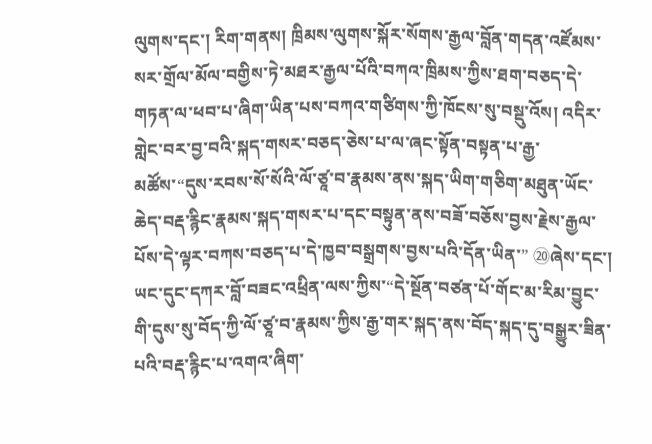ལུགས་དང་། རིག་གནས། ཁྲིམས་ལུགས་སྐོར་སོགས་རྒྱལ་བློན་གདན་འཛོམས་སར་གྲོལ་མོལ་བགྱིས་ཏེ་མཐར་རྒྱལ་པོའི་བཀའ་ཁྲིམས་ཀྱིས་ཐག་བཅད་དེ་གཏན་ལ་ཕབ་པ་ཞིག་ཡིན་པས་བཀའ་གཙིགས་ཀྱི་ཁོངས་སུ་བསྡུ་འོས། འདིར་གླེང་བར་བྱ་བའི་སྐད་གསར་བཅད་ཅེས་པ་ལ་ཞང་སྟོན་བསྟན་པ་རྒྱ་མཚོས་“དུས་རབས་སོ་སོའི་ལོ་ཙཱ་བ་རྣམས་ནས་སྐད་ཡིག་གཅིག་མཐུན་ཡོང་ཆེད་བརྡ་རྙིང་རྣམས་སྐད་གསར་པ་དང་བསྟུན་ནས་བཟོ་བཅོས་བྱས་རྗེས་རྒྱལ་པོས་དེ་ལྟར་བཀས་བཅད་པ་དེ་ཁྱབ་བསྒྲགས་བྱས་པའི་དོན་ཡིན་” ⑳ཞེས་དང་། ཡང་དུང་དཀར་བློ་བཟང་འཕྲིན་ལས་ཀྱིས་“དེ་སྔོན་བཙན་པོ་གོང་མ་རིམ་བྱུང་གི་དུས་སུ་བོད་ཀྱི་ལོ་ཙཱ་བ་རྣམས་ཀྱིས་རྒྱ་གར་སྐད་ནས་བོད་སྐད་དུ་བསྒྱུར་ཟིན་པའི་བརྡ་རྙིང་པ་འགའ་ཞིག་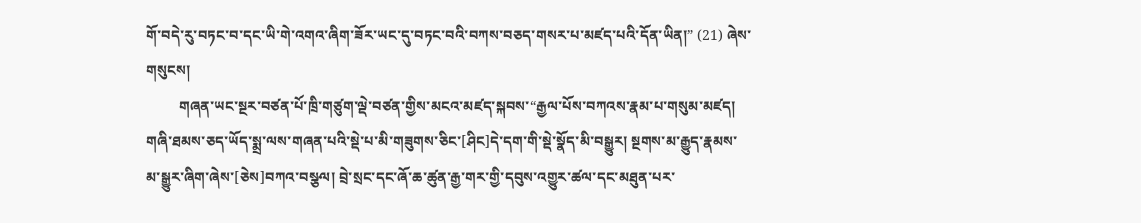གོ་བདེ་རུ་བཏང་བ་དང་ཡི་གེ་འགའ་ཞིག་ཟོར་ཡང་དུ་བཏང་བའི་བཀས་བཅད་གསར་པ་མཛད་པའི་དོན་ཡིན།” (21) ཞེས་གསུངས།
         གཞན་ཡང་སྔར་བཙན་པོ་ཁྲི་གཙུག་ལྡེ་བཙན་གྱིས་མངའ་མཛད་སྐབས་“རྒྱལ་པོས་བཀའས་རྣམ་པ་གསུམ་མཛད། གཞི་ཐམས་ཅད་ཡོད་སྨྲ་ལས་གཞན་པའི་སྡེ་པ་མི་གཟུགས་ཅིང་[ཤིང]དེ་དག་གི་སྡེ་སྣོད་མི་བསྒྱུར། སྔགས་མ་རྒྱུད་རྣམས་མ་སྒྱུར་ཞིག་ཞེས་[ཅེས]བཀའ་བསྩལ། བྲེ་སྲང་དང་ཞོ་ཆ་ཚུན་རྒྱ་གར་གྱི་དབུས་འགྱུར་ཚལ་དང་མཐུན་པར་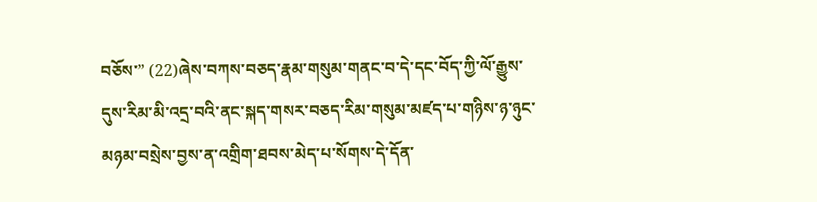བཅོས་” (22)ཞེས་བཀས་བཅད་རྣམ་གསུམ་གནང་བ་དེ་དང་བོད་ཀྱི་ལོ་རྒྱུས་དུས་རིམ་མི་འདྲ་བའི་ནང་སྐད་གསར་བཅད་རིམ་གསུམ་མཛད་པ་གཉིས་ཉ་ཉུང་མཉམ་བསྲེས་བྱས་ན་འགྲིག་ཐབས་མེད་པ་སོགས་དེ་དོན་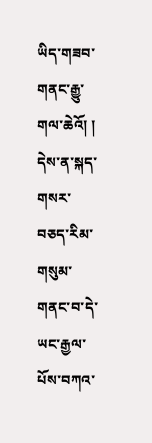ཡིད་གཟབ་གནང་རྒྱུ་གལ་ཆེའོ། །
དེས་ན་སྐད་གསར་བཅད་རིམ་གསུམ་གནང་བ་དེ་ཡང་རྒྱལ་པོས་བཀའ་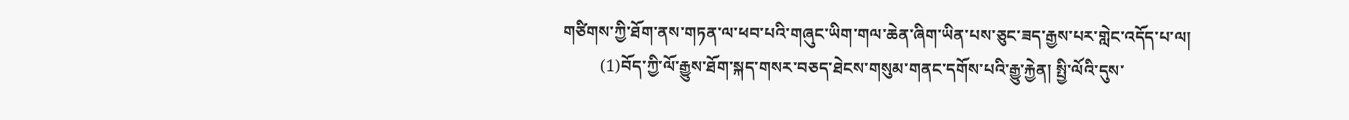གཙིགས་ཀྱི་ཐོག་ནས་གཏན་ལ་ཕབ་པའི་གཞུང་ཡིག་གལ་ཆེན་ཞིག་ཡིན་པས་ཅུང་ཟད་རྒྱས་པར་གླེང་འདོད་པ་ལ།
         (1)བོད་ཀྱི་ལོ་རྒྱུས་ཐོག་སྐད་གསར་བཅད་ཐེངས་གསུམ་གནང་དགོས་པའི་རྒྱུ་རྐྱེན། སྤྱི་ལོའི་དུས་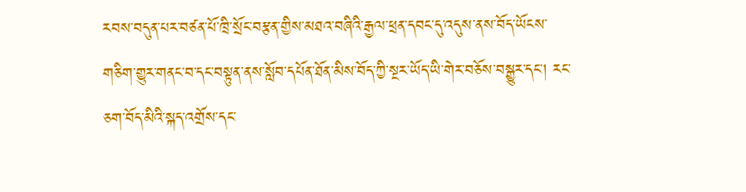རབས་བདུན་པར་བཙན་པོ་ཁྲི་སྲོང་བརྩན་གྱིས་མཐའ་བཞིའི་རྒྱལ་ཕྲན་དབང་དུ་འདུས་ནས་བོད་ཡོངས་གཅིག་གྱུར་གནང་བ་དང་བསྟུན་ནས་སློབ་དཔོན་ཐོན་མིས་བོད་ཀྱི་སྔར་ཡོད་ཡི་གེར་བཅོས་བསྒྱུར་དང་། རང་ཅག་བོད་མིའི་སྐད་འགྲོས་དང་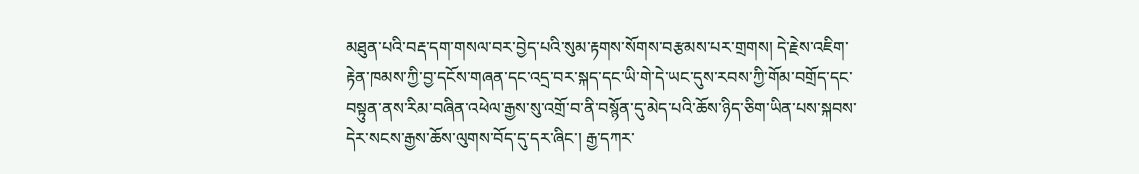མཐུན་པའི་བརྡ་དག་གསལ་བར་བྱེད་པའི་སུམ་རྟགས་སོགས་བརྩམས་པར་གྲགས། དེ་རྗེས་འཇིག་རྟེན་ཁམས་ཀྱི་བྱ་དངོས་གཞན་དང་འདྲ་བར་སྐད་དང་ཡི་གེ་དེ་ཡང་དུས་རབས་ཀྱི་གོམ་བགྲོད་དང་བསྟུན་ནས་རིམ་བཞིན་འཕེལ་རྒྱས་སུ་འགྲོ་བ་ནི་བསྙོན་དུ་མེད་པའི་ཆོས་ཉིད་ཅིག་ཡིན་པས་སྐབས་དེར་སངས་རྒྱས་ཆོས་ལུགས་བོད་དུ་དར་ཞིང་། རྒྱ་དཀར་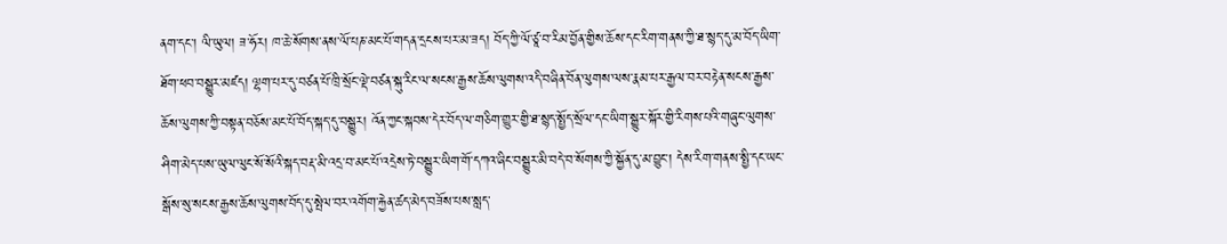ནག་དང་། ལི་ཡུལ། ཟ་ཧོར། ཁ་ཆེ་སོགས་ནས་ལོ་པཎ་མང་པོ་གདན་དྲངས་པར་མ་ཟད། བོད་ཀྱི་ལོ་ཙཱ་བ་རིམ་བྱོན་གྱིས་ཆོས་དང་རིག་གནས་ཀྱི་ཐ་སྙད་དུ་མ་བོད་ཡིག་ཐོག་ཕབ་བསྒྱུར་མཛད། ལྷག་པར་དུ་བཙན་པོ་ཁྲི་སྲོང་ལྡེ་བཙན་སྐུ་རིང་ལ་སངས་རྒྱས་ཆོས་ལུགས་འདི་བཞིན་བོན་ལུགས་ལས་རྣམ་པར་རྒྱལ་བར་བརྟེན་སངས་རྒྱས་ཆོས་ལུགས་ཀྱི་བསྟན་བཅོས་མང་པོ་བོད་སྐད་དུ་བསྒྱུར། འོན་ཀྱང་སྐབས་དེར་བོད་ལ་གཅིག་གྱུར་གྱི་ཐ་སྙད་སྤྱོད་སྲོལ་དང་ཡིག་སྒྱུར་སྐོར་གྱི་རིགས་པའི་གཞུང་ལུགས་ཤིག་མེད་པས་ཡུལ་ལུང་སོ་སོའི་སྐད་བརྡ་མི་འདྲ་བ་མང་པོ་འདྲེས་ཏེ་བསྒྱུར་ཡིག་གོ་དཀའ་ཞིང་བསྒྱུར་མི་བདེ་བ་སོགས་ཀྱི་སྐྱོན་དུ་མ་བྱུང་། དེས་རིག་གནས་སྤྱི་དང་ཡང་སྒོས་སུ་སངས་རྒྱས་ཆོས་ལུགས་བོད་དུ་སྤེལ་བར་འགོག་རྐྱེན་ཚད་མེད་བཟོས་པས་སླད་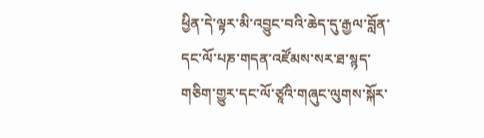ཕྱིན་དེ་ལྟར་མི་འབྱུང་བའི་ཆེད་དུ་རྒྱལ་བློན་དང་ལོ་པཎ་གདན་འཛོམས་སར་ཐ་སྙད་གཅིག་གྱུར་དང་ལོ་ཙཱའི་གཞུང་ལུགས་སྐོར་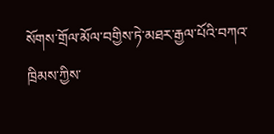སོགས་གྲོལ་མོལ་བགྱིས་ཏེ་མཐར་རྒྱལ་པོའི་བཀའ་ཁྲིམས་ཀྱིས་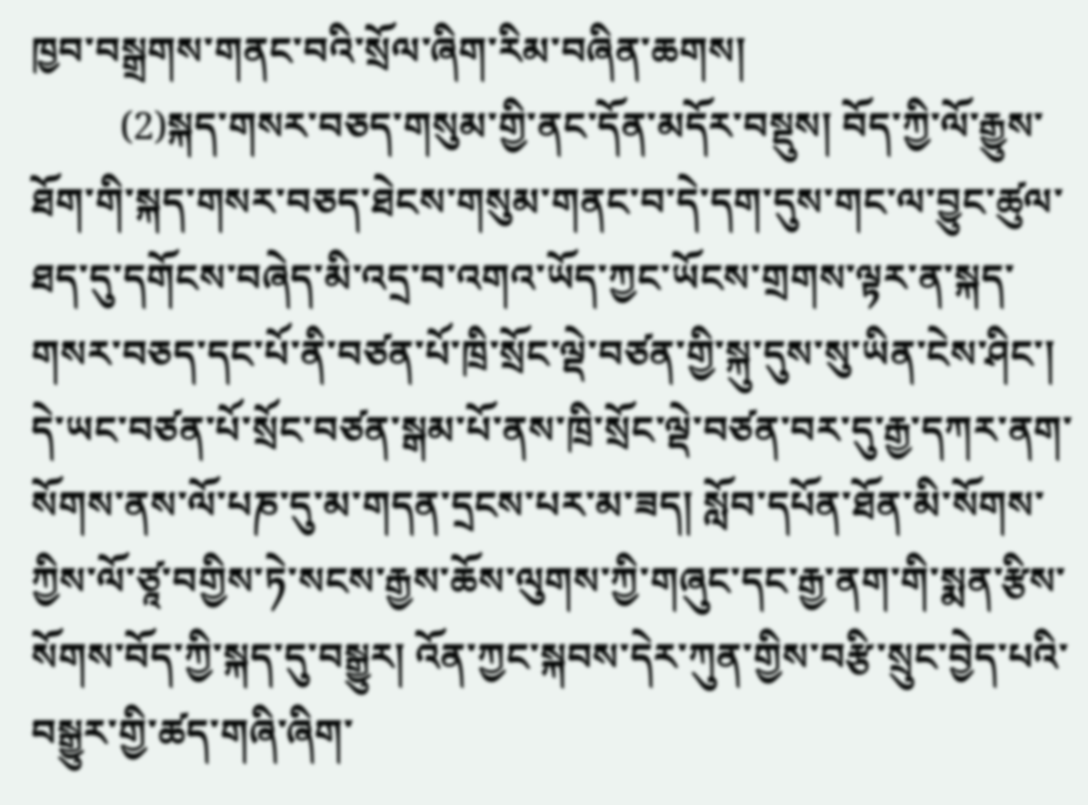ཁྱབ་བསྒྲགས་གནང་བའི་སྲོལ་ཞིག་རིམ་བཞིན་ཆགས།
         (2)སྐད་གསར་བཅད་གསུམ་གྱི་ནང་དོན་མདོར་བསྡུས། བོད་ཀྱི་ལོ་རྒྱུས་ཐོག་གི་སྐད་གསར་བཅད་ཐེངས་གསུམ་གནང་བ་དེ་དག་དུས་གང་ལ་བྱུང་ཚུལ་ཐད་དུ་དགོངས་བཞེད་མི་འདྲ་བ་འགའ་ཡོད་ཀྱང་ཡོངས་གྲགས་ལྟར་ན་སྐད་གསར་བཅད་དང་པོ་ནི་བཙན་པོ་ཁྲི་སྲོང་ལྡེ་བཙན་གྱི་སྐུ་དུས་སུ་ཡིན་ངེས་ཤིང་། དེ་ཡང་བཙན་པོ་སྲོང་བཙན་སྒམ་པོ་ནས་ཁྲི་སྲོང་ལྡེ་བཙན་བར་དུ་རྒྱ་དཀར་ནག་སོགས་ནས་ལོ་པཎ་དུ་མ་གདན་དྲངས་པར་མ་ཟད། སློབ་དཔོན་ཐོན་མི་སོགས་ཀྱིས་ལོ་ཙཱ་བགྱིས་ཏེ་སངས་རྒྱས་ཆོས་ལུགས་ཀྱི་གཞུང་དང་རྒྱ་ནག་གི་སྨན་རྩིས་སོགས་བོད་ཀྱི་སྐད་དུ་བསྒྱུར། འོན་ཀྱང་སྐབས་དེར་ཀུན་གྱིས་བརྩི་སྲུང་བྱེད་པའི་བསྒྱུར་གྱི་ཚད་གཞི་ཞིག་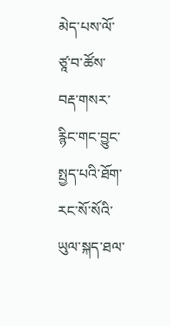མེད་པས་ལོ་ཙཱ་བ་ཚོས་བརྡ་གསར་རྙིང་གང་བྱུང་སྤྱད་པའི་ཐོག་རང་སོ་སོའི་ཡུལ་སྐད་ཐལ་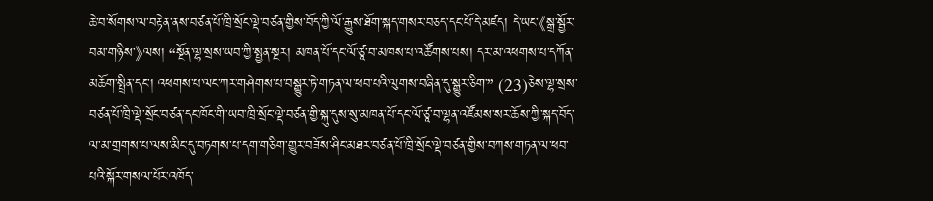ཆེ་བ་སོགས་ལ་བརྟེན་ནས་བཙན་པོ་ཁྲི་སྲོང་ལྡེ་བཙན་གྱིས་བོད་ཀྱི་ལོ་རྒྱུས་ཐོག་སྐད་གསར་བཅད་དང་པོ་དེ་མཛད། དེ་ཡང་《སྒྲ་སྦྱོར་བམ་གཉིས་》ལས། “སྔོན་ལྷ་སྲས་ཡབ་ཀྱི་སྤྱན་སྔར། མཁན་པོ་དང་ལོ་ཙཱ་བ་མཁས་པ་འཚོགས་པས། དར་མ་འཕགས་པ་དཀོན་མཆོག་སྤྲིན་དང་། འཕགས་པ་ལང་ཀར་གཤེགས་པ་བསྒྱུར་ཏེ་གཏན་ལ་ཕབ་པའི་ལུགས་བཞིན་དུ་སྒྱུར་ཅིག་” (23)ཅེས་ལྷ་སྲས་བཙན་པོ་ཁྲི་ལྡེ་སྲོང་བཙན་དང་ཁོང་གི་ཡབ་ཁྲི་སྲོང་ལྡེ་བཙན་གྱི་སྐུ་དུས་སུ་མཁན་པོ་དང་ལོ་ཙཱ་བ་ལྷན་འཛོམས་སར་ཆོས་ཀྱི་སྐད་བོད་ལ་མ་གྲགས་པ་ལས་མིང་དུ་བཏགས་པ་དག་གཅིག་གྱུར་བཟོས་ཤིང་མཐར་བཙན་པོ་ཁྲི་སྲོང་ལྡེ་བཙན་གྱིས་བཀས་གཏན་ལ་ཕབ་པའི་སྐོར་གསལ་པོར་འཁོད་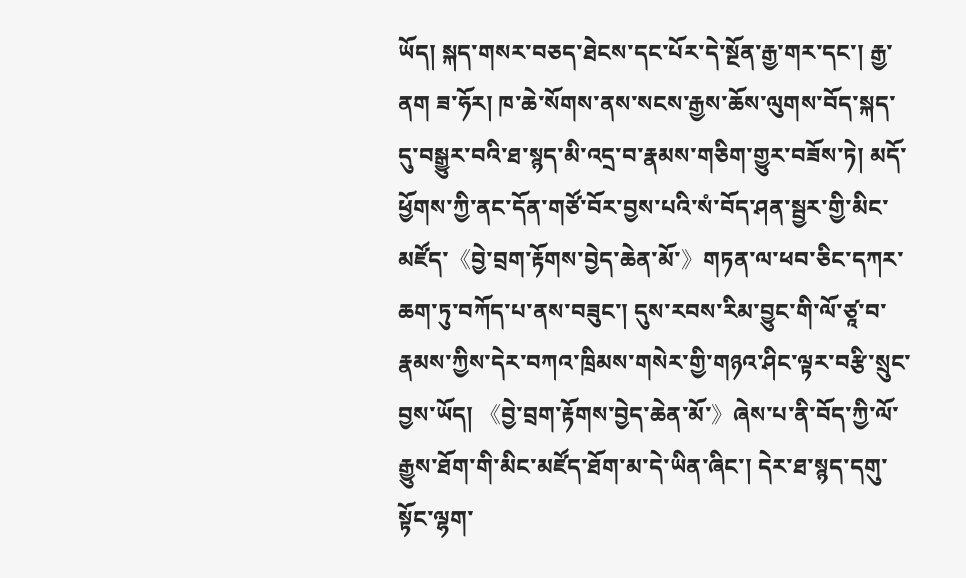ཡོད། སྐད་གསར་བཅད་ཐེངས་དང་པོར་དེ་སྔོན་རྒྱ་གར་དང་། རྒྱ་ནག ཟ་ཧོར། ཁ་ཆེ་སོགས་ནས་སངས་རྒྱས་ཆོས་ལུགས་བོད་སྐད་དུ་བསྒྱུར་བའི་ཐ་སྙད་མི་འདྲ་བ་རྣམས་གཅིག་གྱུར་བཟོས་ཏེ། མདོ་ཕྱོགས་ཀྱི་ནང་དོན་གཙོ་བོར་བྱས་པའི་སཾ་བོད་ཤན་སྦྱར་གྱི་མིང་མཛོད་《བྱེ་བྲག་རྟོགས་བྱེད་ཆེན་མོ་》གཏན་ལ་ཕབ་ཅིང་དཀར་ཆག་ཏུ་བཀོད་པ་ནས་བཟུང་། དུས་རབས་རིམ་བྱུང་གི་ལོ་ཙཱ་བ་རྣམས་ཀྱིས་དེར་བཀའ་ཁྲིམས་གསེར་གྱི་གཉའ་ཤིང་ལྟར་བརྩི་སྲུང་བྱས་ཡོད། 《བྱེ་བྲག་རྟོགས་བྱེད་ཆེན་མོ་》ཞེས་པ་ནི་བོད་ཀྱི་ལོ་རྒྱུས་ཐོག་གི་མིང་མཛོད་ཐོག་མ་དེ་ཡིན་ཞིང་། དེར་ཐ་སྙད་དགུ་སྟོང་ལྷག་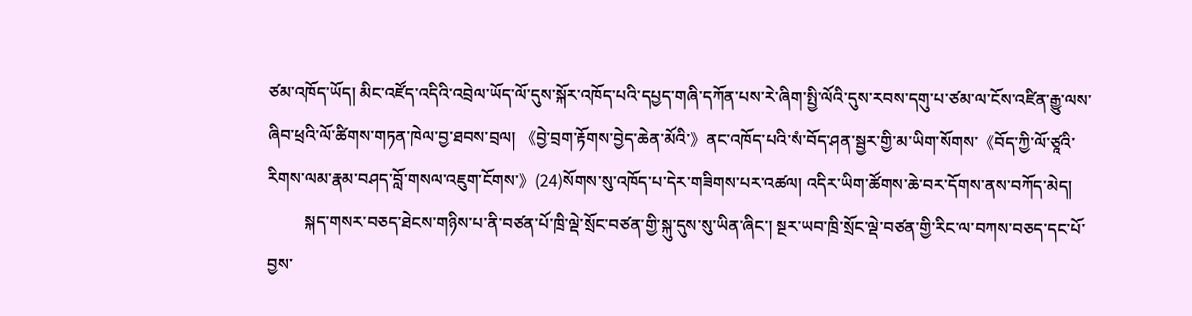ཙམ་འཁོད་ཡོད། མིང་འཛོད་འདིའི་འབྲེལ་ཡོད་ལོ་དུས་སྐོར་འཁོད་པའི་དཔྱད་གཞི་དཀོན་པས་རེ་ཞིག་སྤྱི་ལོའི་དུས་རབས་དགུ་པ་ཙམ་ལ་ངོས་འཛིན་རྒྱུ་ལས་ཞིབ་ཕྲའི་ལོ་ཚིགས་གཏན་ཁེལ་བྱ་ཐབས་བྲལ། 《བྱེ་བྲག་རྟོགས་བྱེད་ཆེན་མོའི་》ནང་འཁོད་པའི་སཾ་བོད་ཤན་སྦྱར་གྱི་མ་ཡིག་སོགས་《བོད་ཀྱི་ལོ་ཙཱའི་རིགས་ལམ་རྣམ་བཤད་བློ་གསལ་འཇུག་ངོགས་》(24)སོགས་སུ་འཁོད་པ་དེར་གཟིགས་པར་འཚལ། འདིར་ཡིག་ཚོགས་ཆེ་བར་དོགས་ནས་བཀོད་མེད།
         སྐད་གསར་བཅད་ཐེངས་གཉིས་པ་ནི་བཙན་པོ་ཁྲི་ལྡེ་སྲོང་བཙན་གྱི་སྐུ་དུས་སུ་ཡིན་ཞིང་། སྔར་ཡབ་ཁྲི་སྲོང་ལྡེ་བཙན་གྱི་རིང་ལ་བཀས་བཅད་དང་པོ་བྱས་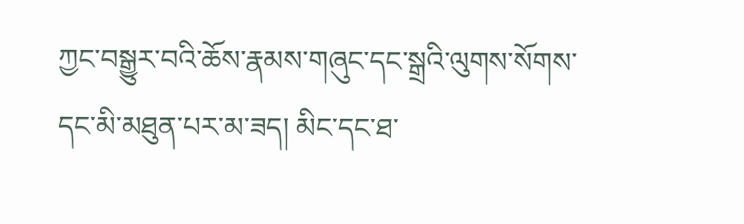ཀྱང་བསྒྱུར་བའི་ཆོས་རྣམས་གཞུང་དང་སྒྲའི་ལུགས་སོགས་དང་མི་མཐུན་པར་མ་ཟད། མིང་དང་ཐ་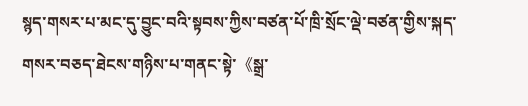སྙད་གསར་པ་མང་དུ་བྱུང་བའི་སྟབས་ཀྱིས་བཙན་པོ་ཁྲི་སྲོང་ལྡེ་བཙན་གྱིས་སྐད་གསར་བཅད་ཐེངས་གཉིས་པ་གནང་སྟེ་《སྒྲ་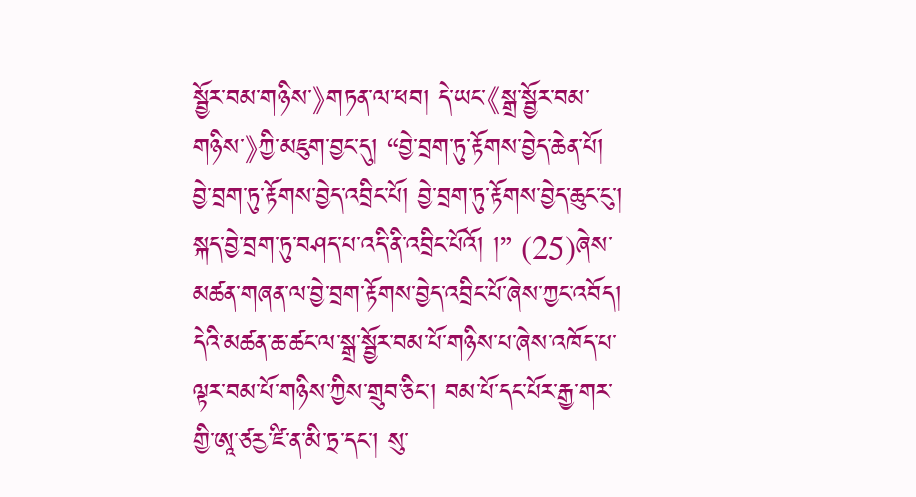སྦྱོར་བམ་གཉིས་》གཏན་ལ་ཕབ། དེ་ཡང་《སྒྲ་སྦྱོར་བམ་གཉིས་》ཀྱི་མཇུག་བྱང་དུ། “བྱེ་བྲག་ཏུ་རྟོགས་བྱེད་ཆེན་པོ། བྱེ་བྲག་ཏུ་རྟོགས་བྱེད་འབྲིང་པོ། བྱེ་བྲག་ཏུ་རྟོགས་བྱེད་ཆུང་ངུ་། སྐད་བྱེ་བྲག་ཏུ་བཤད་པ་འདི་ནི་འབྲིང་པོའོ། །” (25)ཞེས་མཚན་གཞན་ལ་བྱེ་བྲག་རྟོགས་བྱེད་འབྲིང་པོ་ཞེས་ཀྱང་འབོད། དེའི་མཚན་ཆ་ཚང་ལ་སྒྲ་སྦྱོར་བམ་པོ་གཉིས་པ་ཞེས་འཁོད་པ་ལྟར་བམ་པོ་གཉིས་ཀྱིས་གྲུབ་ཅིང་། བམ་པོ་དང་པོར་རྒྱ་གར་གྱི་ཨཱ་ཙརྱ་ཛི་ན་མི་ཏྲ་དང་། སུ་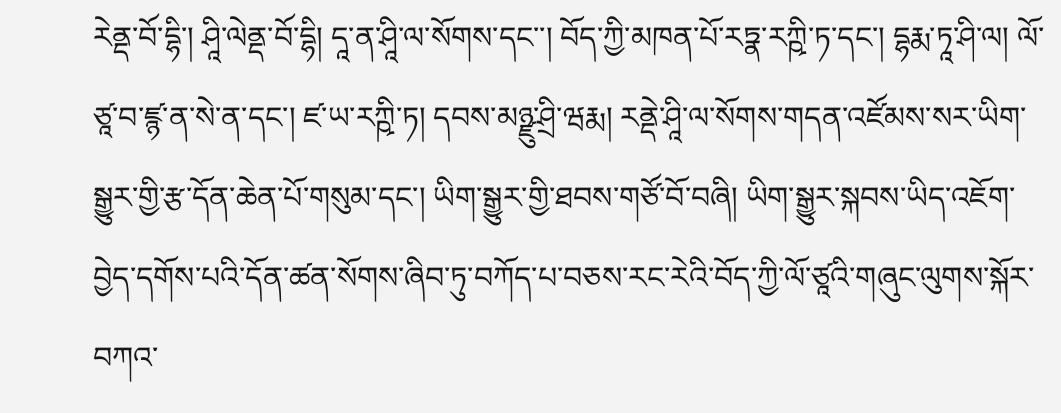རེནྡ་བོ་དྷི་། ཤཱི་ལེནྡ་བོ་དྷི། དཱ་ན་ཤཱི་ལ་སོགས་དང་་། བོད་ཀྱི་མཁན་པོ་རཏྣ་རཀྵི་ཏ་དང་། དྷརྨ་ཏཱ་ཤི་ལ། ལོ་ཙཱ་བ་ཛྙ་ན་སེ་ན་དང་། ཛ་ཡ་རཀྵི་ཏ། དབས་མཉྫུ་ཤྲི་ཝརྨ། རནྡེ་ཤཱི་ལ་སོགས་གདན་འཛོམས་སར་ཡིག་སྒྱུར་གྱི་རྩ་དོན་ཆེན་པོ་གསུམ་དང་། ཡིག་སྒྱུར་གྱི་ཐབས་གཙོ་བོ་བཞི། ཡིག་སྒྱུར་སྐབས་ཡིད་འཇོག་བྱེད་དགོས་པའི་དོན་ཚན་སོགས་ཞིབ་ཏུ་བཀོད་པ་བཅས་རང་རེའི་བོད་ཀྱི་ལོ་ཙཱའི་གཞུང་ལུགས་སྐོར་བཀའ་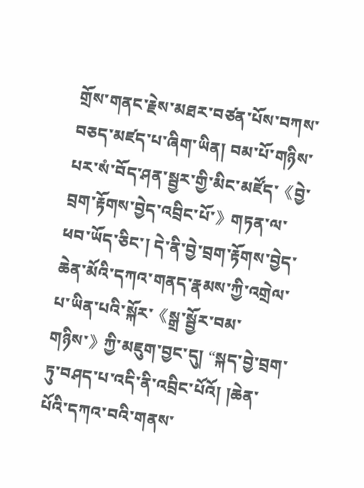གྲོས་གནང་རྗེས་མཐར་བཙན་པོས་བཀས་བཅད་མཛད་པ་ཞིག་ཡིན། བམ་པོ་གཉིས་པར་སཾ་བོད་ཤན་སྦྱར་གྱི་མིང་མཛོད་《བྱེ་བྲག་རྟོགས་བྱེད་འབྲིང་པོ་》གཏན་ལ་ཕབ་ཡོད་ཅིང་། དེ་ནི་བྱེ་བྲག་རྟོགས་བྱེད་ཆེན་མོའི་དཀའ་གནད་རྣམས་ཀྱི་འགྲེལ་པ་ཡིན་པའི་སྐོར་《སྒྲ་སྦྱོར་བམ་གཉིས་》ཀྱི་མཇུག་བྱང་དུ། “སྐད་བྱེ་བྲག་ཏུ་བཤད་པ་འདི་ནི་འབྲིང་པོའོ། །ཆེན་པོའི་དཀའ་བའི་གནས་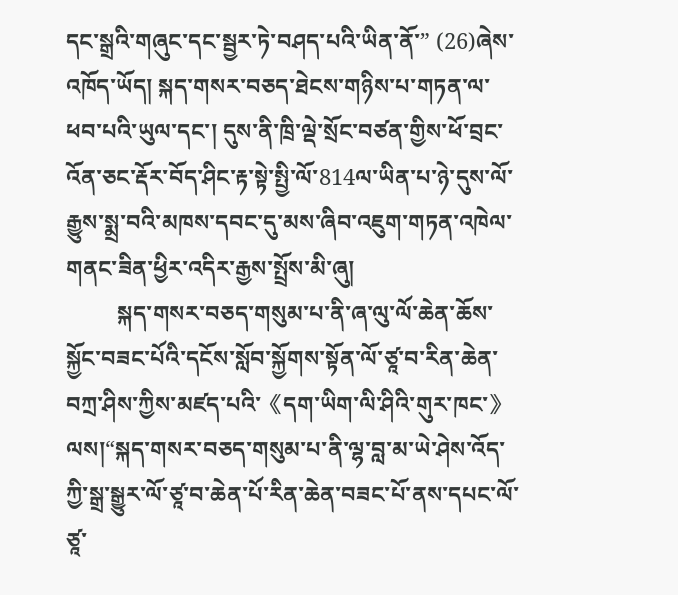དང་སྒྲའི་གཞུང་དང་སྦྱར་ཏེ་བཤད་པའི་ཡིན་ནོ་” (26)ཞེས་འཁོད་ཡོད། སྐད་གསར་བཅད་ཐེངས་གཉིས་པ་གཏན་ལ་ཕབ་པའི་ཡུལ་དང་། དུས་ནི་ཁྲི་ལྡེ་སྲོང་བཙན་གྱིས་ཕོ་བྲང་འོན་ཅང་རྡོར་བོད་ཤིང་རྟ་སྟེ་སྤྱི་ལོ་814ལ་ཡིན་པ་ཉེ་དུས་ལོ་རྒྱུས་སྨྲ་བའི་མཁས་དབང་དུ་མས་ཞིབ་འཇུག་གཏན་འཁེལ་གནང་ཟིན་ཕྱིར་འདིར་རྒྱས་སྤྲོས་མི་ཞུ།
         སྐད་གསར་བཅད་གསུམ་པ་ནི་ཞ་ལུ་ལོ་ཆེན་ཆོས་སྐྱོང་བཟང་པོའི་དངོས་སློབ་སྐྱོགས་སྟོན་ལོ་ཙཱ་བ་རིན་ཆེན་བཀྲ་ཤིས་ཀྱིས་མཛད་པའི་《དག་ཡིག་ལི་ཤིའི་གུར་ཁང་》ལས།“སྐད་གསར་བཅད་གསུམ་པ་ནི་ལྷ་བླ་མ་ཡེ་ཤེས་འོད་ཀྱི་སྒྲ་སྒྱུར་ལོ་ཙཱ་བ་ཆེན་པོ་རིན་ཆེན་བཟང་པོ་ནས་དཔང་ལོ་ཙཱ་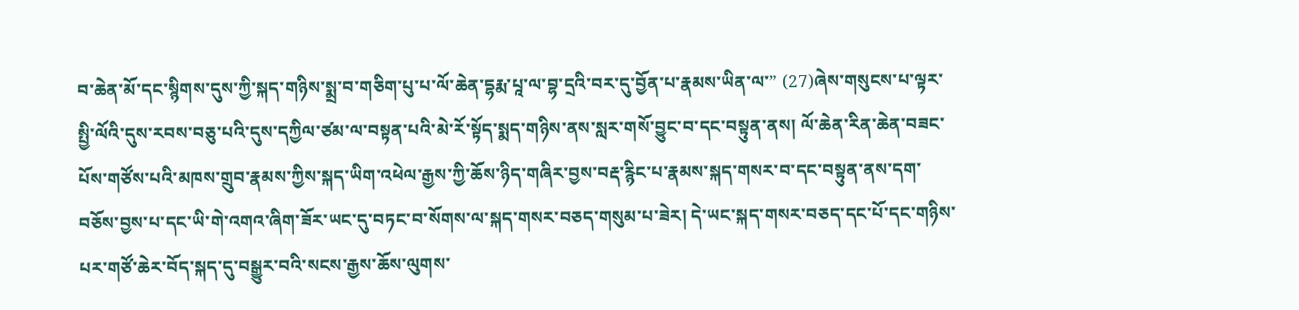བ་ཆེན་མོ་དང་སྙིགས་དུས་ཀྱི་སྐད་གཉིས་སྨྲ་བ་གཅིག་པུ་པ་ལོ་ཆེན་དྷརྨ་པཱ་ལ་བྷ་དྲའི་བར་དུ་བྱོན་པ་རྣམས་ཡིན་ལ་” (27)ཞེས་གསུངས་པ་ལྟར་སྤྱི་ལོའི་དུས་རབས་བཅུ་པའི་དུས་དཀྱིལ་ཙམ་ལ་བསྟན་པའི་མེ་རོ་སྟོད་སྨད་གཉིས་ནས་སླར་གསོ་བྱུང་བ་དང་བསྟུན་ནས། ལོ་ཆེན་རིན་ཆེན་བཟང་པོས་གཙོས་པའི་མཁས་གྲུབ་རྣམས་ཀྱིས་སྐད་ཡིག་འཕེལ་རྒྱས་ཀྱི་ཆོས་ཉིད་གཞིར་བྱས་བརྡ་རྙིང་པ་རྣམས་སྐད་གསར་བ་དང་བསྟུན་ནས་དག་བཅོས་བྱས་པ་དང་ཡི་གེ་འགའ་ཞིག་ཟོར་ཡང་དུ་བཏང་བ་སོགས་ལ་སྐད་གསར་བཅད་གསུམ་པ་ཟེར། དེ་ཡང་སྐད་གསར་བཅད་དང་པོ་དང་གཉིས་པར་གཙོ་ཆེར་བོད་སྐད་དུ་བསྒྱུར་བའི་སངས་རྒྱས་ཆོས་ལུགས་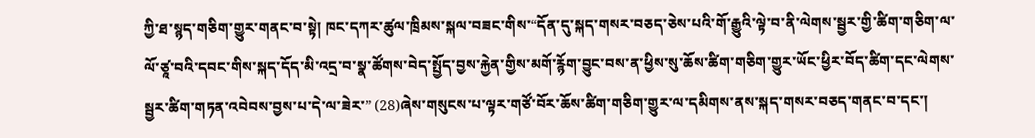ཀྱི་ཐ་སྙད་གཅིག་གྱུར་གནང་བ་སྟེ། ཁང་དཀར་ཚུལ་ཁྲིམས་སྐལ་བཟང་གིས་“དོན་དུ་སྐད་གསར་བཅད་ཅེས་པའི་གོ་རྒྱུའི་ལྟེ་བ་ནི་ལེགས་སྦྱར་གྱི་ཚིག་གཅིག་ལ་ལོ་ཙཱ་བའི་དབང་གིས་སྐད་དོད་མི་འདྲ་བ་སྣ་ཚོགས་བེད་སྤྱོད་བྱས་རྐྱེན་གྱིས་མགོ་རྙོག་བྱུང་བས་ན་ཕྱིས་སུ་ཆོས་ཚིག་གཅིག་གྱུར་ཡོང་ཕྱིར་བོད་ཚིག་དང་ལེགས་སྦྱར་ཚིག་གཏན་འབེབས་བྱས་པ་དེ་ལ་ཟེར་” (28)ཞེས་གསུངས་པ་ལྟར་གཙོ་བོར་ཆོས་ཚིག་གཅིག་གྱུར་ལ་དམིགས་ནས་སྐད་གསར་བཅད་གནང་བ་དང་།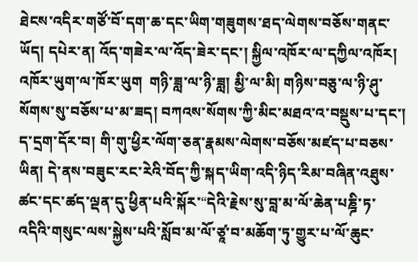ཐེངས་འདིར་གཙོ་བོ་དག་ཆ་དང་ཡིག་གཟུགས་ཐད་ལེགས་བཅོས་གནང་ཡོད། དཔེར་ན། འོད་གཟེར་ལ་འོད་ཟེར་དང་། སྐྱིལ་འཁོར་ལ་དཀྱིལ་འཁོར། འཁོར་ཡུག་ལ་ཁོར་ཡུག  གཉི་ཟླ་ལ་ཉི་ཟླ། མྱི་ལ་མི། གཉིས་བཅུ་ལ་ཉི་ཤུ་སོགས་སུ་བཅོས་པ་མ་ཟད། བཀའས་སོགས་ཀྱི་མིང་མཐའ་འ་བསྡུས་པ་དང་། ད་དྲག་དོར་བ། གི་གུ་ཕྱིར་ལོག་ཅན་རྣམས་ལེགས་བཅོས་མཛད་པ་བཅས་ཡིན། དེ་ནས་བཟུང་རང་རེའི་བོད་ཀྱི་སྐད་ཡིག་འདི་ཉིད་རིམ་བཞིན་འཐུས་ཚང་དང་ཚད་ལྡན་དུ་ཕྱིན་པའི་སྐོར་“དེའི་རྗེས་སུ་བླ་མ་ལོ་ཆེན་པཎྜི་ཏ་འདིའི་གསུང་ལས་སྐྱེས་པའི་སློབ་མ་ལོ་ཙཱ་བ་མཆོག་ཏུ་གྱུར་པ་ལོ་ཆུང་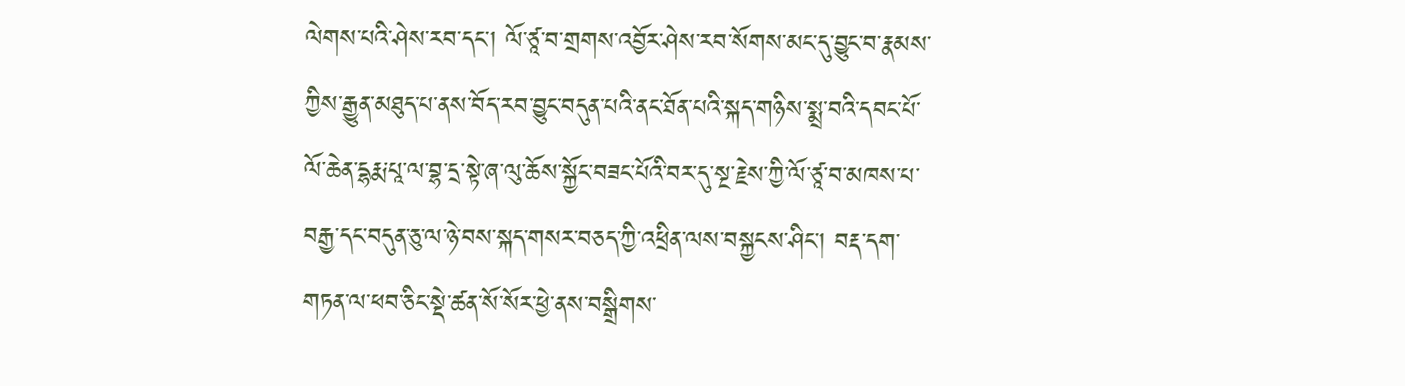ལེགས་པའི་ཤེས་རབ་དང་། ལོ་ཙཱ་བ་གྲགས་འབྱོར་ཤེས་རབ་སོགས་མང་དུ་བྱུང་བ་རྣམས་ཀྱིས་རྒྱུན་མཐུད་པ་ནས་བོད་རབ་བྱུང་བདུན་པའི་ནང་ཐོན་པའི་སྐད་གཉིས་སྨྲ་བའི་དབང་པོ་ལོ་ཆེན་དྷརྨ་པཱ་ལ་བྷ་དྲ་སྟེ་ཞ་ལུ་ཆོས་སྐྱོང་བཟང་པོའི་བར་དུ་སྔ་རྗེས་ཀྱི་ལོ་ཙཱ་བ་མཁས་པ་བརྒྱ་དང་བདུན་ཅུ་ལ་ཉེ་བས་སྐད་གསར་བཅད་ཀྱི་འཕྲིན་ལས་བསྐྱངས་ཤིང་། བརྡ་དག་གཏན་ལ་ཕབ་ཅིང་སྡེ་ཚན་སོ་སོར་ཕྱེ་ནས་བསྒྲིགས་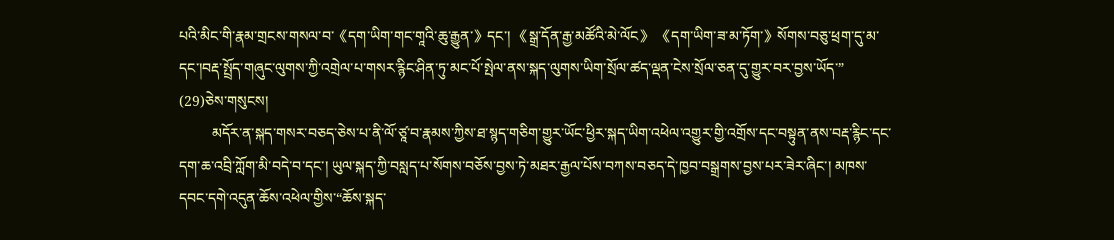པའི་མིང་གི་རྣམ་གྲངས་གསལ་བ་《དག་ཡིག་གང་གཱའི་ཆུ་རྒྱུན་》དང་། 《སྒྲ་དོན་རྒྱ་མཚོའི་མེ་ལོང》 《དག་ཡིག་ཟ་མ་ཏོག་》སོགས་བཅུ་ཕྲག་དུ་མ་དང་།བརྡ་སྤྲོད་གཞུང་ལུགས་ཀྱི་འགྲེལ་པ་གསར་རྙིང་ཤིན་ཏུ་མང་པོ་སྤེལ་ནས་སྐད་ལུགས་ཡིག་སྲོལ་ཚད་ལྡན་ངེས་སྲོལ་ཅན་དུ་གྱུར་བར་བྱས་ཡོད་” (29)ཅེས་གསུངས།
         མདོར་ན་སྐད་གསར་བཅད་ཅེས་པ་ནི་ལོ་ཙཱ་བ་རྣམས་ཀྱིས་ཐ་སྙད་གཅིག་གྱུར་ཡོང་ཕྱིར་སྐད་ཡིག་འཕེལ་འགྱུར་གྱི་འགྲོས་དང་བསྟུན་ནས་བརྡ་རྙིང་དང་དག་ཆ་འབྲི་ཀློག་མི་བདེ་བ་དང་། ཡུལ་སྐད་ཀྱི་བསླད་པ་སོགས་བཅོས་བྱས་ཏེ་མཐར་རྒྱལ་པོས་བཀས་བཅད་དེ་ཁྱབ་བསྒྲགས་བྱས་པར་ཟེར་ཞིང་། མཁས་དབང་དགེ་འདུན་ཆོས་འཕེལ་གྱིས་“ཆོས་སྐད་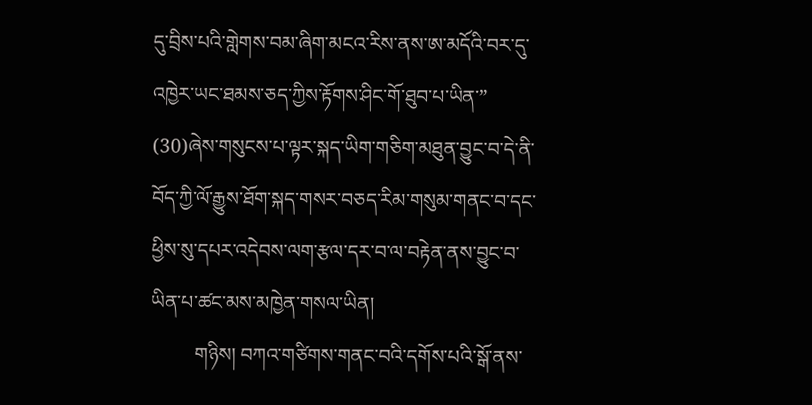དུ་བྲིས་པའི་གླེགས་བམ་ཞིག་མངའ་རིས་ནས་ཨ་མདོའི་བར་དུ་འཁྱེར་ཡང་ཐམས་ཅད་ཀྱིས་རྟོགས་ཤིང་གོ་ཐུབ་པ་ཡིན་” (30)ཞེས་གསུངས་པ་ལྟར་སྐད་ཡིག་གཅིག་མཐུན་བྱུང་བ་དེ་ནི་བོད་ཀྱི་ལོ་རྒྱུས་ཐོག་སྐད་གསར་བཅད་རིམ་གསུམ་གནང་བ་དང་ཕྱིས་སུ་དཔར་འདེབས་ལག་རྩལ་དར་བ་ལ་བརྟེན་ནས་བྱུང་བ་ཡིན་པ་ཚང་མས་མཁྱེན་གསལ་ཡིན།
         གཉིས། བཀའ་གཙིགས་གནང་བའི་དགོས་པའི་སྒོ་ནས་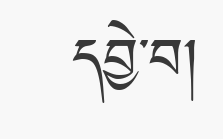དབྱེ་བ།